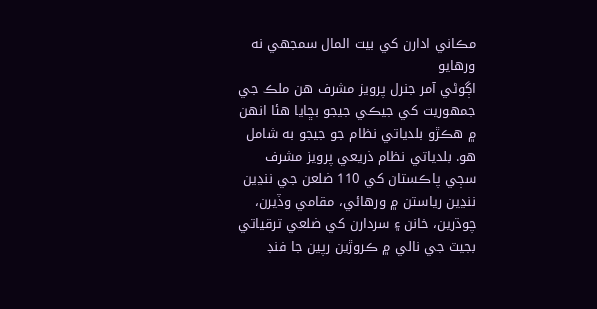مڪاني ادارن کي بيت المال سمجهي نه ورهايو
اڳوڻي آمر جنرل پرويز مشرف هن ملڪ جي جمهوريت کي جيڪي جيجو بڇايا هئا انهن ۾ هڪڙو بلدياتي نظام جو جيجو به شامل هو. بلدياتي نظام ذريعي پرويز مشرف سڄي پاڪستان کي 110 ضلعن جي ننڍين ننڍين رياستن ۾ ورهائي، مقامي وڏيرن، چوڌرين، خانن ۽ سردارن کي ضلعي ترقياتي بجيٽ جي نالي ۾ ڪروڙين رپين جا فنڊ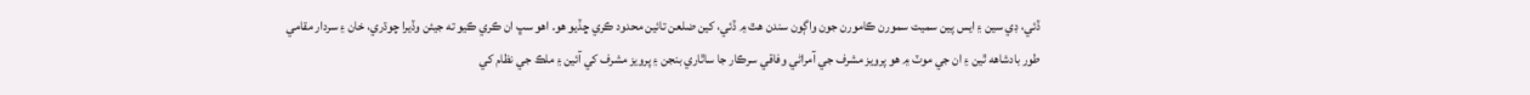ڏئي، ڊي سين ۽ ايس پين سميت سمورن ڪامورن جون واڳون سندن هٿ ۾ ڏئي، کين ضلعن تائين محدود ڪري ڇڏيو هو. اهو سڀ ان ڪري ڪيو ته جيئن وڏيرا چوڌري، خان ۽ سردار مقامي طور بادشاهه ٿين ۽ ان جي موٽ ۾ هو پرويز مشرف جي آمراڻي وفاقي سرڪار جا ساٿاري بنجن ۽ پرويز مشرف کي آئين ۽ ملڪ جي نظام کي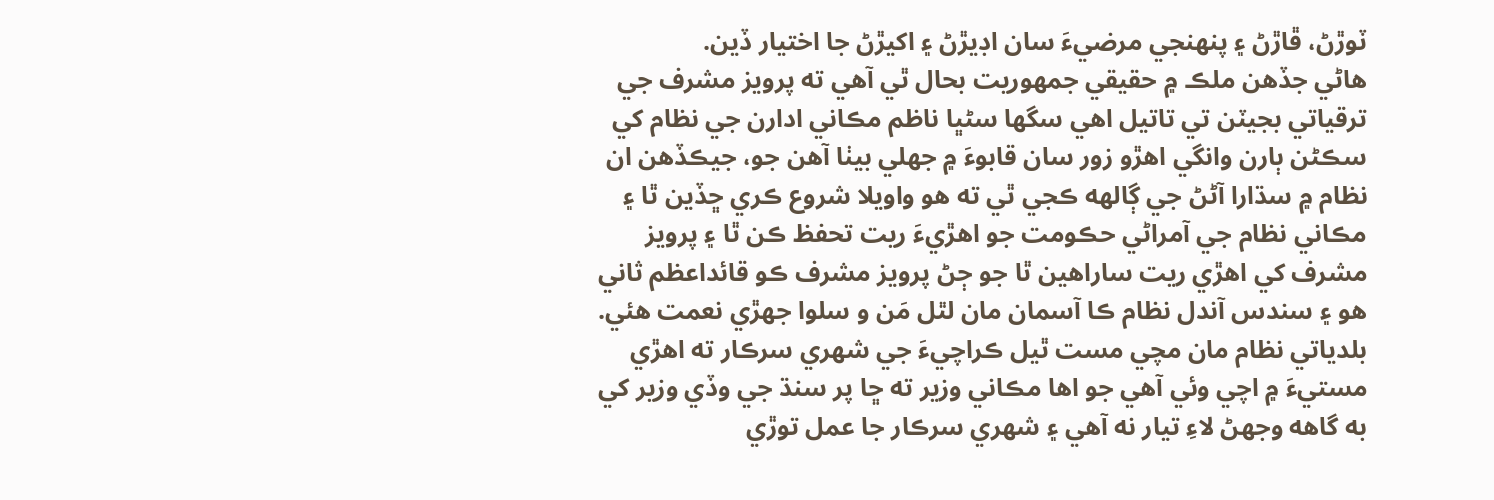ٽوڙڻ، ڦاڙڻ ۽ پنهنجي مرضيءَ سان اڊيڙڻ ۽ اکيڙڻ جا اختيار ڏين.
هاڻي جڏهن ملڪ ۾ حقيقي جمهوريت بحال ٿي آهي ته پرويز مشرف جي ترقياتي بجيٽن تي تاتيل اهي سگها سڻڀا ناظم مڪاني ادارن جي نظام کي سڪڻن ٻارن وانگي اهڙو زور سان قابوءَ ۾ جهلي بيٺا آهن جو، جيڪڏهن ان نظام ۾ سڌارا آڻڻ جي ڳالهه ڪجي ٿي ته هو واويلا شروع ڪري ڇڏين ٿا ۽ مڪاني نظام جي آمراڻي حڪومت جو اهڙيءَ ريت تحفظ ڪن ٿا ۽ پرويز مشرف کي اهڙي ريت ساراهين ٿا جو ڄڻ پرويز مشرف ڪو قائداعظم ثاني هو ۽ سندس آندل نظام ڪا آسمان مان لٿل مَن و سلوا جهڙي نعمت هئي.
بلدياتي نظام مان مچي مست ٿيل ڪراچيءَ جي شهري سرڪار ته اهڙي مستيءَ ۾ اچي وئي آهي جو اها مڪاني وزير ته ڇا پر سنڌ جي وڏي وزير کي به گاهه وجهڻ لاءِ تيار نه آهي ۽ شهري سرڪار جا عمل توڙي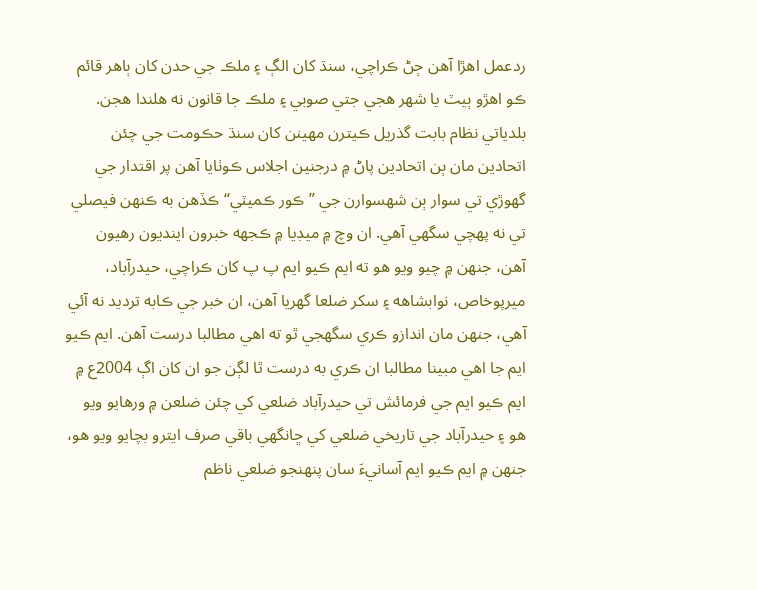ردعمل اهڙا آهن ڄڻ ڪراچي، سنڌ کان الڳ ۽ ملڪ جي حدن کان ٻاهر قائم ڪو اهڙو ٻيٽ يا شهر هجي جتي صوبي ۽ ملڪ جا قانون نه هلندا هجن. بلدياتي نظام بابت گذريل ڪيترن مهينن کان سنڌ حڪومت جي چئن اتحادين مان ٻن اتحادين پاڻ ۾ درجنين اجلاس ڪوٺايا آهن پر اقتدار جي گهوڙي تي سوار ٻن شهسوارن جي ”ڪور ڪميٽي“ ڪڏهن به ڪنهن فيصلي تي نه پهچي سگهي آهي. ان وچ ۾ ميڊيا ۾ ڪجهه خبرون اينديون رهيون آهن، جنهن ۾ چيو ويو هو ته ايم ڪيو ايم پ پ کان ڪراچي، حيدرآباد، ميرپوخاص، نوابشاهه ۽ سکر ضلعا گهريا آهن، ان خبر جي ڪابه ترديد نه آئي آهي، جنهن مان اندازو ڪري سگهجي ٿو ته اهي مطالبا درست آهن. ايم ڪيو ايم جا اهي مبينا مطالبا ان ڪري به درست ٿا لڳن جو ان کان اڳ 2004ع ۾ ايم ڪيو ايم جي فرمائش تي حيدرآباد ضلعي کي چئن ضلعن ۾ ورهايو ويو هو ۽ حيدرآباد جي تاريخي ضلعي کي ڇانگهي باقي صرف ايترو بچايو ويو هو، جنهن ۾ ايم ڪيو ايم آسانيءَ سان پنهنجو ضلعي ناظم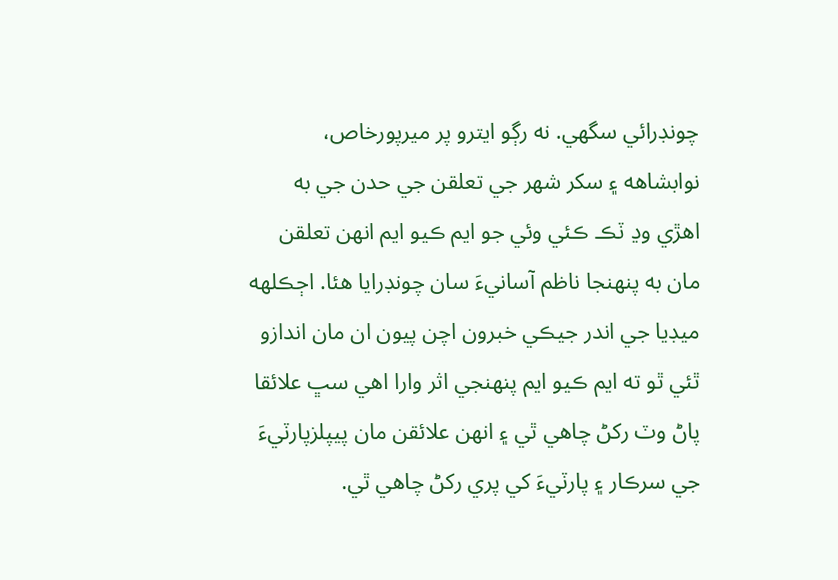چونڊرائي سگهي. نه رڳو ايترو پر ميرپورخاص، نوابشاهه ۽ سکر شهر جي تعلقن جي حدن جي به اهڙي وڍ ٽڪ ڪئي وئي جو ايم ڪيو ايم انهن تعلقن مان به پنهنجا ناظم آسانيءَ سان چونڊرايا هئا. اڄڪلهه ميڊيا جي اندر جيڪي خبرون اچن پيون ان مان اندازو ٿئي ٿو ته ايم ڪيو ايم پنهنجي اثر وارا اهي سڀ علائقا پاڻ وٽ رکڻ چاهي ٿي ۽ انهن علائقن مان پيپلزپارٽيءَ جي سرڪار ۽ پارٽيءَ کي پري رکڻ چاهي ٿي.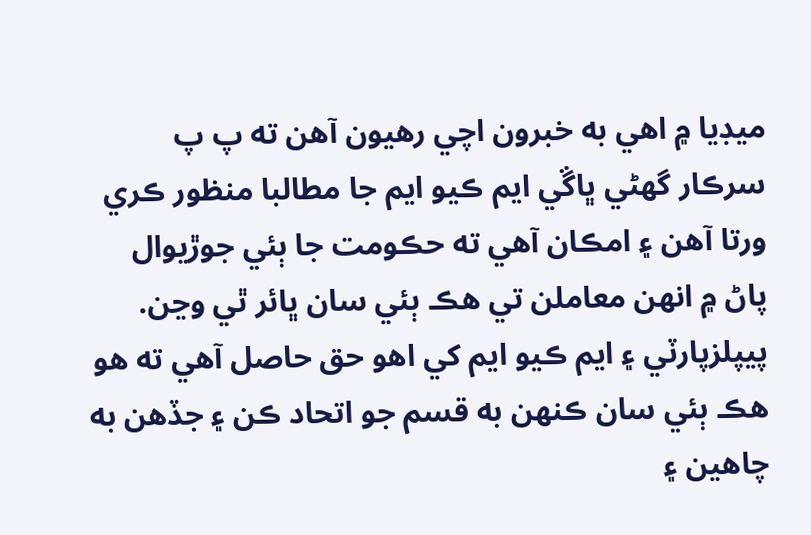ميڊيا ۾ اهي به خبرون اچي رهيون آهن ته پ پ سرڪار گهڻي ڀاڱي ايم ڪيو ايم جا مطالبا منظور ڪري ورتا آهن ۽ امڪان آهي ته حڪومت جا ٻئي جوڙيوال پاڻ ۾ انهن معاملن تي هڪ ٻئي سان ڀائر ٿي وڃن.
پيپلزپارٽي ۽ ايم ڪيو ايم کي اهو حق حاصل آهي ته هو هڪ ٻئي سان ڪنهن به قسم جو اتحاد ڪن ۽ جڏهن به چاهين ۽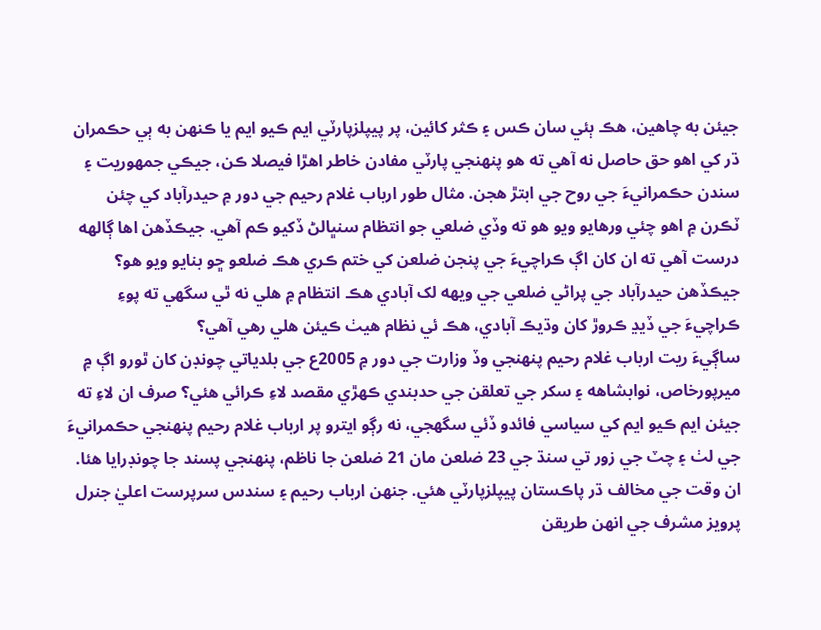جيئن به چاهين، هڪ ٻئي سان ڪس ۽ ڪثر کائين، پر پيپلزپارٽي ايم ڪيو ايم يا ڪنهن به ٻي حڪمران ڌر کي اهو حق حاصل نه آهي ته هو پنهنجي پارٽي مفادن خاطر اهڙا فيصلا ڪن، جيڪي جمهوريت ۽ سندن حڪمرانيءَ جي روح جي ابتڙ هجن. مثال طور ارباب غلام رحيم جي دور ۾ حيدرآباد کي چئن ٽڪرن ۾ اهو چئي ورهايو ويو هو ته وڏي ضلعي جو انتظام سنڀالڻ ڏکيو ڪم آهي. جيڪڏهن اها ڳالهه درست آهي ته ان کان اڳ ڪراچيءَ جي پنجن ضلعن کي ختم ڪري هڪ ضلعو ڇو بنايو ويو هو؟ جيڪڏهن حيدرآباد جي پراڻي ضلعي جي ويهه لک آبادي هڪ انتظام ۾ هلي نه ٿي سگهي ته پوءِ ڪراچيءَ جي ڏيڍ ڪروڙ کان وڌيڪ آبادي، هڪ ئي نظام هيٺ ڪيئن هلي رهي آهي؟
ساڳيءَ ريت ارباب غلام رحيم پنهنجي وڏ وزارت جي دور ۾ 2005ع جي بلدياتي چونڊن کان ٿورو اڳ ۾ ميرپورخاص، نوابشاهه ۽ سکر جي تعلقن جي حدبندي ڪهڙي مقصد لاءِ ڪرائي هئي؟ صرف ان لاءِ ته جيئن ايم ڪيو ايم کي سياسي فائدو ڏئي سگهجي، نه رڳو ايترو پر ارباب غلام رحيم پنهنجي حڪمرانيءَ جي لٺ ۽ چٽ جي زور تي سنڌ جي 23 ضلعن مان 21 ضلعن جا ناظم، پنهنجي پسند جا چونڊرايا هئا. ان وقت جي مخالف ڌر پاڪستان پيپلزپارٽي هئي. جنهن ارباب رحيم ۽ سندس سرپرست اعليٰ جنرل پرويز مشرف جي انهن طريقن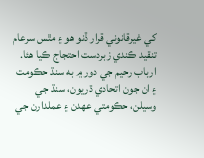کي غيرقانوني قرار ڏنو هو ۽ مٿس سرعام تنقيد ڪندي زبردست احتجاج ڪيا هئا. ارباب رحيم جي دور ۾ به سنڌ حڪومت ۽ ان جون اتحادي ڌريون، سنڌ جي وسيلن، حڪومتي عهدن ۽ عملدارن جي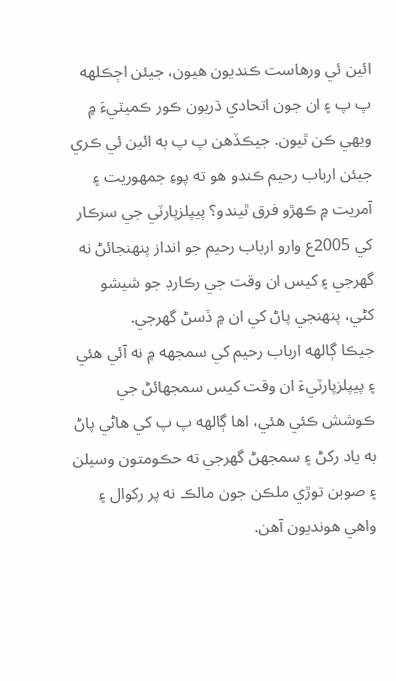ائين ئي ورهاست ڪنديون هيون، جيئن اڄڪلهه پ پ ۽ ان جون اتحادي ڌريون ڪور ڪميٽيءَ ۾ ويهي ڪن ٿيون. جيڪڏهن پ پ به ائين ئي ڪري جيئن ارباب رحيم ڪندو هو ته پوءِ جمهوريت ۽ آمريت ۾ ڪهڙو فرق ٿيندو؟ پيپلزپارٽي جي سرڪار کي 2005ع وارو ارباب رحيم جو انداز پنهنجائڻ نه گهرجي ۽ کيس ان وقت جي رڪارڊ جو شيشو کڻي، پنهنجي پاڻ کي ان ۾ ڏسڻ گهرجي.
جيڪا ڳالهه ارباب رحيم کي سمجهه ۾ نه آئي هئي ۽ پيپلزپارٽيءَ ان وقت کيس سمجهائڻ جي ڪوشش ڪئي هئي، اها ڳالهه پ پ کي هاڻي پاڻ به ياد رکڻ ۽ سمجهڻ گهرجي ته حڪومتون وسيلن ۽ صوبن توڙي ملڪن جون مالڪ نه پر رکوال ۽ واهي هونديون آهن.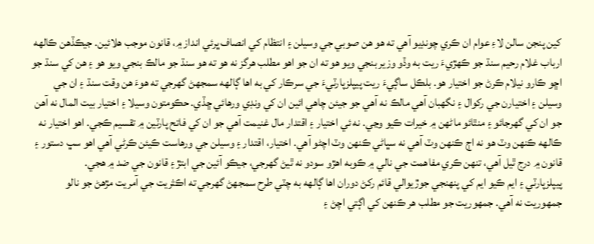کين پنجن سالن لاءِ عوام ان ڪري چونڊيو آهي ته هو هن صوبي جي وسيلن ۽ انتظام کي انصاف ڀرئي انداز ۾، قانون موجب هلائين. جيڪڏهن ڪالهه ارباب غلام رحيم سنڌ جو ڪهڙيءَ ريت به وڏو وزير بنجي ويو هو ته ان جو اهو مطلب هرگز نه هو ته هو سنڌ جو مالڪ بنجي ويو هو ۽ هن کي سنڌ جو اڇو ڪارو نيلام ڪرڻ جو اختيار هو. بلڪل ساڳيءَ ريت پيپلزپارٽيءَ جي سرڪار کي به اها ڳالهه سمجهڻ گهرجي ته هوءَ هن وقت سنڌ ۽ ان جي وسيلن ۽ اختيارن جي رکوال ۽ نگهبان آهي مالڪ نه آهي جو جيئن چاهي ائين ان کي ونڊي ورهائي ڇڏي. حڪومتون وسيلا ۽ اختيار بيت المال نه آهن جو ان کي گهرجائو ۽ منٿائو ماڻهن ۾ خيرات ڪيو وڃي. نه ئي اختيار ۽ اقتدار مال غنيمت آهي جو ان کي فاتح پارٽين ۾ تقسيم ڪجي. اهو اختيار نه ڪالهه ڪنهن وٽ هو نه اڄ ڪنهن وٽ آهي نه سڀاڻي ڪنهن وٽ اچڻو آهي. اختيار، اقتدار ۽ وسيلن جي ورهاست ڪيئن ڪرڻي آهي اهو سڀ دستور ۽ قانون ۾ درج ٿيل آهي، تنهن ڪري مفاهمت جي نالي ۾ ڪوبه اهڙو سودو نه ٿيڻ گهرجي، جيڪو آئين جي ابتڙ ۽ قانون جي ضد ۾ هجي.
پيپلزپارٽي ۽ ايم ڪيو ايم کي پنهنجي جوڙيوالي قائم رکڻ دوران اها ڳالهه به چٽي طرح سمجهڻ گهرجي ته اڪثريت جي آمريت مڙهڻ جو نالو جمهوريت نه آهي. جمهوريت جو مطلب هر ڪنهن کي اڳتي اچڻ ۽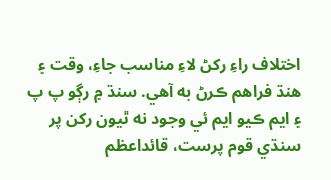اختلاف راءِ رکڻ لاءِ مناسب جاءِ، وقت ۽ هنڌ فراهم ڪرڻ به آهي. سنڌ ۾ رڳو پ پ ۽ ايم ڪيو ايم ئي وجود نه ٿيون رکن پر سنڌي قوم پرست، قائداعظم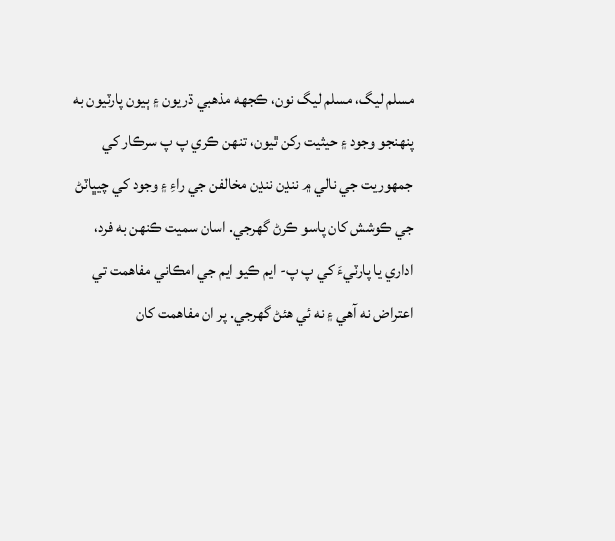مسلم ليگ، مسلم ليگ نون، ڪجهه مذهبي ڌريون ۽ ٻيون پارٽيون به پنهنجو وجود ۽ حيثيت رکن ٿيون، تنهن ڪري پ پ سرڪار کي جمهوريت جي نالي ۾ ننڍن ننڍن مخالفن جي راءِ ۽ وجود کي چيڀاٽڻ جي ڪوشش کان پاسو ڪرڻ گهرجي. اسان سميت ڪنهن به فرد، اداري يا پارٽيءَ کي پ پ- ايم ڪيو ايم جي امڪاني مفاهمت تي اعتراض نه آهي ۽ نه ئي هئڻ گهرجي. پر ان مفاهمت کان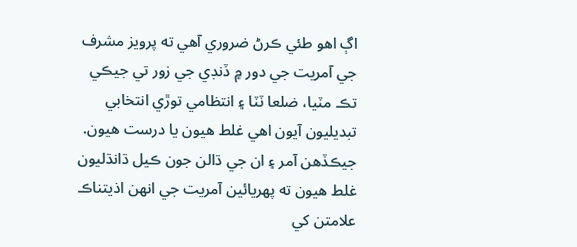اڳ اهو طئي ڪرڻ ضروري آهي ته پرويز مشرف جي آمريت جي دور ۾ ڏنڊي جي زور تي جيڪي تڪ مٽيا، ضلعا ٽٽا ۽ انتظامي توڙي انتخابي تبديليون آيون اهي غلط هيون يا درست هيون. جيڪڏهن آمر ۽ ان جي ڌالن جون ڪيل ڌانڌليون غلط هيون ته پهريائين آمريت جي انهن اذيتناڪ علامتن کي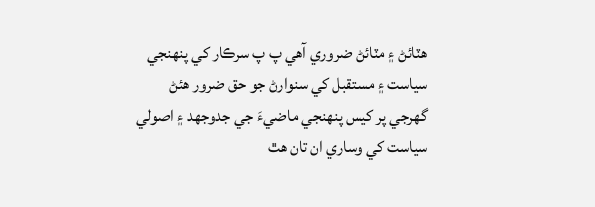هٽائڻ ۽ مٽائڻ ضروري آهي پ پ سرڪار کي پنهنجي سياست ۽ مستقبل کي سنوارڻ جو حق ضرور هئڻ گهرجي پر کيس پنهنجي ماضيءَ جي جدوجهد ۽ اصولي سياست کي وساري ان تان هٿ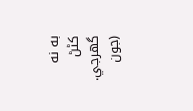به نه کڻڻ گهرجي.
(جون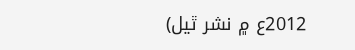2012ع ۾ نشر ٿيل)